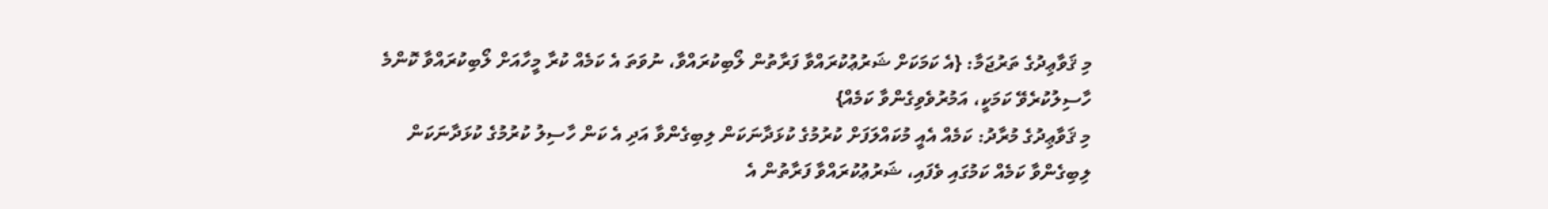މި ޤަވާޢިދުގެ ތަރުޖަމާ: {އެ ކަމަކަށް ޝަރުޢުކުރައްވާ ފަރާތުން ލޯބިކުރައްވާ، ނުވަތަ އެ ކަމެއް ކުރާ މީހާއަށް ލޯބިކުރައްވާ ކޮންމެ ހާސިލުކުރެވޭ ކަމަކީ، އަމުރުވެވިގެންވާ ކަމެއް}
މި ޤަވާޢިދުގެ މުރާދު: ކަމެއް އެއީ މުކައްލަފަށް ކުރުމުގެ ކުޅަދާނަކަން ލިބިގެންވާ އަދި އެ ކަން ހާސިލު ކުރުމުގެ ކުޅަދާނަކަން ލިބިގެންވާ ކަމެއް ކަމުގައި ވެފައި، ޝަރުޢުކުރައްވާ ފަރާތުން އެ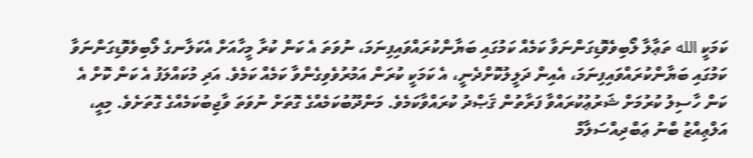ކަމަކީ الله ތަޢާލާ ލޯބިވެވޮޑިގަންނަވާ ކަމެއް ކަމުގައި ބަޔާންކުރައްވައިފިނަމަ، ނުވަތަ އެ ކަން ކުރާ މީހާއަށް އެކަލާނގެ ލޯބިވެވޮޑިގަންނަވާ ކަމުގައި ބަޔާންކުރައްވައިފިނަމަ، އެއިން ދަލީލުކޮށްދެނީ، އެ ކަމަކީ ކުރަން އަމުރުވެވިގެންވާ ކަމެއް ކަމެވެ. އަދި މުކައްލަފު އެ ކަން ކޮށް އެ ކަން ހާސިލު ކުރުމަށް ޝަރުޢުކުރައްވާ ފަރާތުން ޤަޞްދު ކުރައްވާކަމެވެ. މަންދޫބުކަމެއްގެ ގޮތަށް ނުވަތަ ވާޖިބުކަމެއްގެ ގޮތަށެވެ. މިއީ، އަލްޢިއްޒު ބްނު ޢަބްދިއްސަލާމް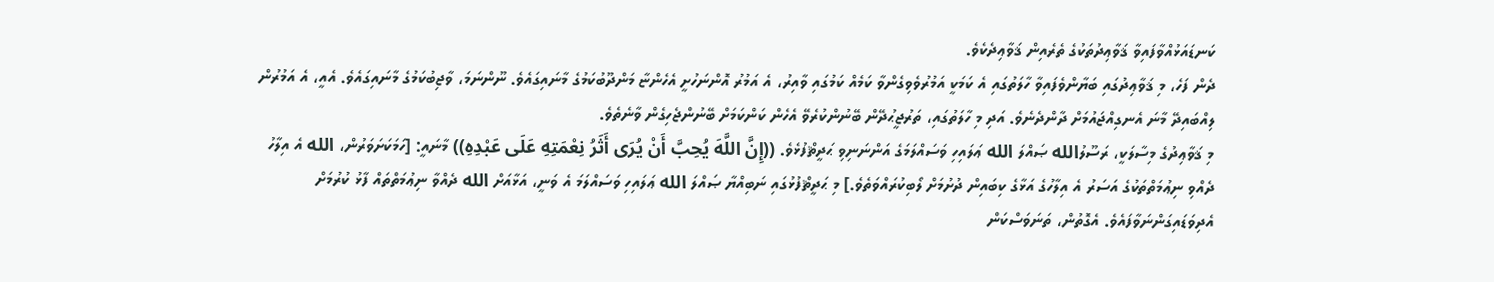ކަނޑައަޅުއްވާފައިވާ ޤަވާޢިދުތަކުގެ ތެރެއިން ޤަވާޢިދެކެވެ.
ދެން ފަހެ، މި ޤަވާޢިދުގައި ބަޔާންވެފައިވާ ހާލަތުގައި އެ ކަމަކީ އަމުރުވެވިގެންވާ ކަމެއް ކަމުގައި ވާއިރު، އެ އަމުރު އޮންނަހުށީ އެހެންޏާ މަންދޫބުކަމުގެ މާނައިގައެވެ. ނޫންނަމަ، ވާޖިބުކަމުގެ މާނައިގައެވެ. އެއީ، އެ އަމުރުން ލިއްބައިދޭ މާނަ އެނގިއްޖައުމަށް ދާންދެނެވެ. އަދި މި ހާލަތުގައި، ތަރުޖީޙުދޭން ބޭނުންކުރެވޭ އެހެން ކަންކަމަށް ބޭނުންޖެހިގެން ވާނެތެވެ.
މި ޤަވާޢިދުގެ މިސާލަކީ، ރަސޫލުالله ޞައްލަ الله ޢަލައިހި ވަސައްލަމަގެ އަންނަނިވި ޙަދީޘްފުޅެވެ. ((إِنَّ اللَّهَ يُحِبَّ أَنْ يُرَى أَثَرُ نِعْمَتِهِ عَلَى عَبْدِهِ)) މާނައީ: [ހަމަކަށަވަރުން، الله އެ އިލާހު ދެއްވި ނިޢުމަތްތަކުގެ އަސަރު އެ އިލާހުގެ އަޅާގެ ކިބައިން ދުށުމަށް ލޯބިކުރައްވަތެވެ.] މި ޙަދީޘްފުޅުގައި ނަބިއްޔާ ޞައްލަ الله ޢަލައިހި ވަސައްލަމަ އެ ވަނީ، އަޅާއަށް الله ދެއްވާ ނިޢުމަތްތައް ފާޅު ކުރުމަށް އެދިވަޑައިގަންނަވާފައެވެ. އެގޮތުން، ތަނަވަސްކަން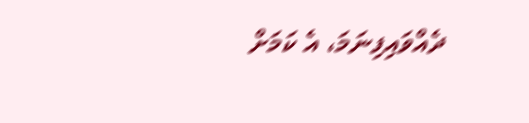ދެއްވައިފިނަމަ، އެ ކަމަށް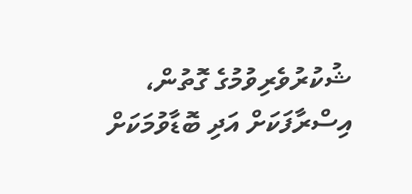ޝުކުރުވެރިވުމުގެ ގޮތުން، އިސްރާފަކަށް އަދި ބޮޑާވުމަކަށް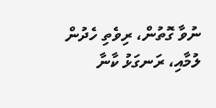ނުވާ ގޮތުން، ރިވެތި ހެދުން ލުމާއި، ރަނގަޅު ކާނާ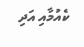ކެއުމާއި އަދި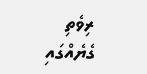ރިވެތި ގެޔެއްގައި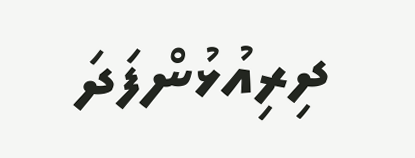ދިރިއުޅުންފަދަ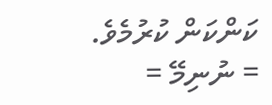ކަންކަން ކުރުމެވެ.
= ނުނިމޭ =